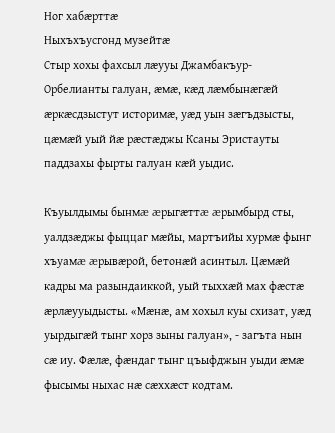Ног хабæрттæ
Ныхъхъусгонд музейтæ
Стыр хохы фахсыл лæууы Джамбакъур-Орбелианты галуан, æмæ, кæд лæмбынæгæй æркæсдзыстут историмæ, уæд уын зæгъдзысты, цæмæй уый йæ рæстæджы Ксаны Эристауты паддзахы фырты галуан кæй уыдис.

Къуылдымы бынмæ æрыгæттæ æрымбырд сты, уалдзæджы фыццаг мæйы, мартъийы хурмæ фынг хъуамæ æрывæрой, бетонæй асинтыл. Цæмæй кадры ма разындаиккой, уый тыххæй мах фæстæ æрлæууыдысты. «Мæнæ, ам хохыл куы схизат, уæд уырдыгæй тынг хорз зыны галуан», - загъта нын сæ иу. Фæлæ, фæндаг тынг цъыфджын уыди æмæ фысымы ныхас нæ сæххæст кодтам.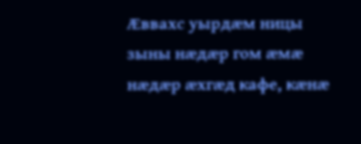Æввахс уырдæм ницы зыны нæдæр гом æмæ нæдæр æхгæд кафе, кæнæ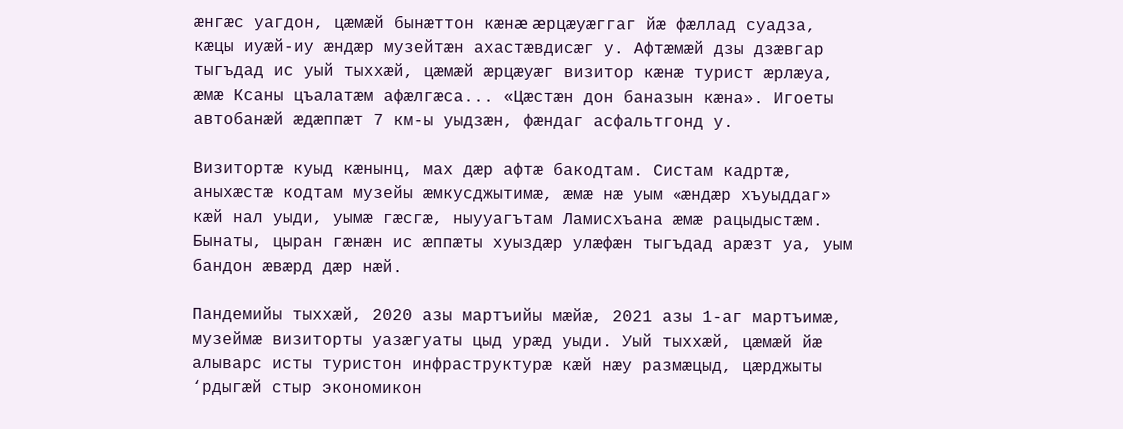æнгæс уагдон, цæмæй бынæттон кæнæ æрцæуæггаг йæ фæллад суадза, кæцы иуæй-иу æндæр музейтæн ахастæвдисæг у. Афтæмæй дзы дзæвгар тыгъдад ис уый тыххæй, цæмæй æрцæуæг визитор кæнæ турист æрлæуа, æмæ Ксаны цъалатæм афæлгæса... «Цæстæн дон баназын кæна». Игоеты автобанæй æдæппæт 7 км-ы уыдзæн, фæндаг асфальтгонд у.

Визитортæ куыд кæнынц, мах дæр афтæ бакодтам. Систам кадртæ, аныхæстæ кодтам музейы æмкусджытимæ, æмæ нæ уым «æндæр хъуыддаг» кæй нал уыди, уымæ гæсгæ, ныууагътам Ламисхъана æмæ рацыдыстæм. Бынаты, цыран гæнæн ис æппæты хуыздæр улæфæн тыгъдад арæзт уа, уым бандон æвæрд дæр нæй.

Пандемийы тыххæй, 2020 азы мартъийы мæйæ, 2021 азы 1-аг мартъимæ, музеймæ визиторты уазæгуаты цыд урæд уыди. Уый тыххæй, цæмæй йæ алыварс исты туристон инфраструктурæ кæй нæу размæцыд, цæрджыты ‘рдыгæй стыр экономикон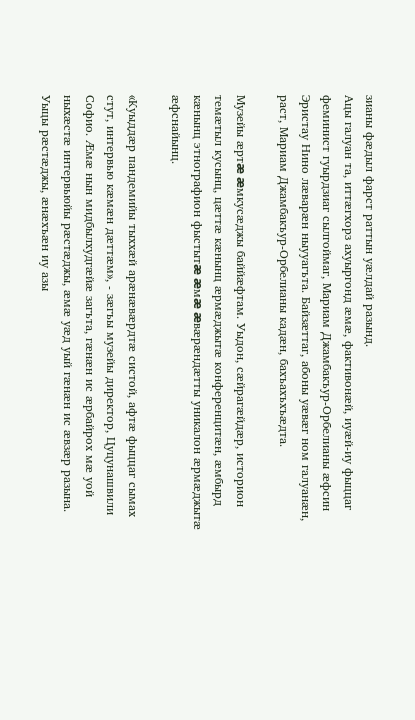зианы фæдыл фарст раттын уæлдай разынд.
Ацы галуан та, иттæгхорз ахуыргонд æмæ, фактивонæй, иуæй-иу фыццаг феминист гуырдзиаг сылгоймаг, Мариам Джамбакъур-Орбелианы æфсин Эристау Нино лæварæн ныууагъта. Байзæттаг, абоны уæвæг ном галуанæн, раст, Мариам Джамбакъур-Орбелианы кадæн, бахъахъхъæдта.

Музейы æртæ æмкусæджы баййæфтам. Уыдон, сæйрагæйдæр, историон темæтыл кусынц, цæттæ кæнынц æрмæджытæ конференцитæн, æмбырд кæнынц этнографион фыстытæ æмæ æвæрæндæтты уникалон æрмæджытæ æфснайынц.

«Куыддæр пандемийы тыххæй арæнæвæрдтæ систой, афтæ фыццаг сымах стут, интервью кæмæн дæттæм», - зæгъы музейы директор, Цуцунашвили Софио. Æмæ нын мидбылхудгæйæ загъта, гæнæн ис æрбайрох мæ уой ныхæстæ интервьюйы рæстæджы, æмæ уæд уый гæнæн ис æвзæр разына. Уыцы рæстæджы, æнæхъæн иу азы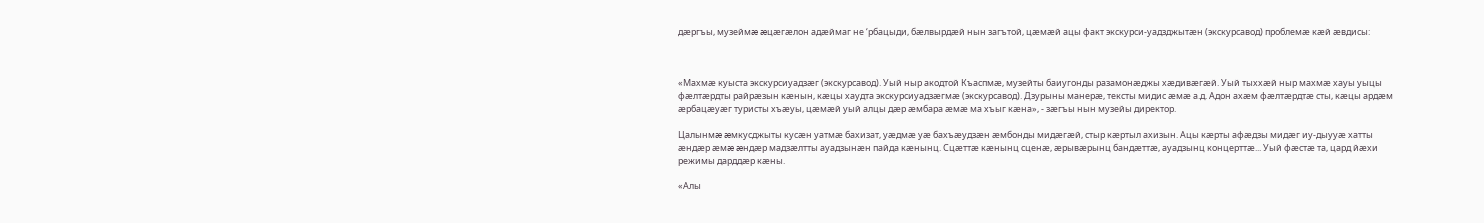дæргъы, музеймæ æцæгæлон адæймаг не ‘рбацыди, бæлвырдæй нын загътой, цæмæй ацы факт экскурси-уадзджытæн (экскурсавод) проблемæ кæй æвдисы:



«Махмæ куыста экскурсиуадзæг (экскурсавод). Уый ныр акодтой Къаспмæ, музейты баиугонды разамонæджы хæдивæгæй. Уый тыххæй ныр махмæ хауы уыцы фæлтæрдты райрæзын кæнын, кæцы хаудта экскурсиуадзæгмæ (экскурсавод). Дзурыны манерæ, тексты мидис æмæ а.д. Адон ахæм фæлтæрдтæ сты, кæцы ардæм æрбацæуæг туристы хъæуы, цæмæй уый алцы дæр æмбара æмæ ма хъыг кæна», - зæгъы нын музейы директор.

Цалынмæ æмкусджыты кусæн уатмæ бахизат, уæдмæ уæ бахъæудзæн æмбонды мидæгæй, стыр кæртыл ахизын. Ацы кæрты афæдзы мидæг иу-дыууæ хатты æндæр æмæ æндæр мадзæлтты ауадзынæн пайда кæнынц. Сцæттæ кæнынц сценæ, æрывæрынц бандæттæ, ауадзынц концерттæ... Уый фæстæ та, цард йæхи режимы дарддæр кæны.

«Алы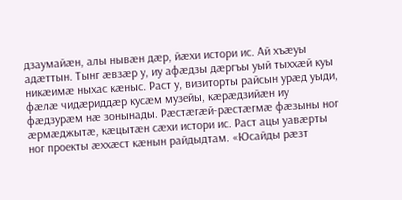дзаумайæн, алы нывæн дæр, йæхи истори ис. Ай хъæуы адæттын. Тынг æвзæр у, иу афæдзы дæргъы уый тыххæй куы никæимæ ныхас кæныс. Раст у, визиторты райсын урæд уыди, фæлæ чидæриддæр кусæм музейы, кæрæдзийæн иу фæдзурæм нæ зонынады. Рæстæгæй-рæстæгмæ фæзыны ног æрмæджытæ, кæцытæн сæхи истори ис. Раст ацы уавæрты ног проекты æххæст кæнын райдыдтам. «Юсайды рæзт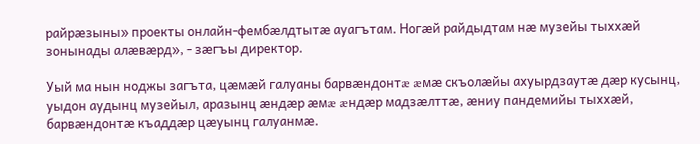райрæзыны» проекты онлайн-фембæлдтытæ ауагътам. Ногæй райдыдтам нæ музейы тыххæй зонынады алæвæрд», - зæгъы директор.

Уый ма нын ноджы загъта, цæмæй галуаны барвæндонтæ æмæ скъолæйы ахуырдзаутæ дæр кусынц, уыдон аудынц музейыл, аразынц æндæр æмæ æндæр мадзæлттæ, æниу пандемийы тыххæй, барвæндонтæ къаддæр цæуынц галуанмæ.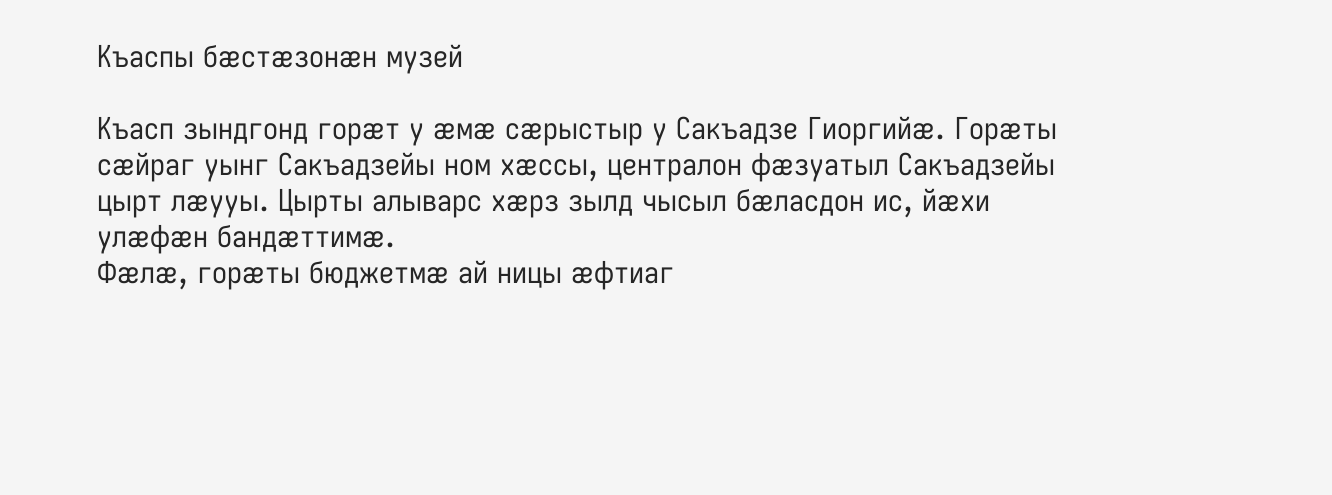Къаспы бæстæзонæн музей

Къасп зындгонд горæт у æмæ сæрыстыр у Сакъадзе Гиоргийæ. Горæты сæйраг уынг Сакъадзейы ном хæссы, централон фæзуатыл Сакъадзейы цырт лæууы. Цырты алыварс хæрз зылд чысыл бæласдон ис, йæхи улæфæн бандæттимæ.
Фæлæ, горæты бюджетмæ ай ницы æфтиаг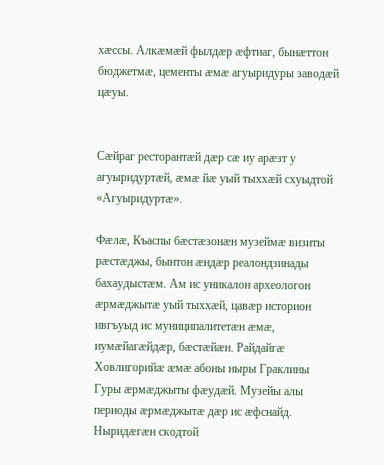хæссы. Алкæмæй фылдæр æфтиаг, бынæттон бюджетмæ, цементы æмæ агуыридуры заводæй цæуы.


Сæйраг ресторантæй дæр сæ иу арæзт у агуыридуртæй, æмæ йæ уый тыххæй схуыдтой «Агуыридуртæ».

Фæлæ, Къаспы бæстæзонæн музеймæ визиты рæстæджы, бынтон æндæр реалондзинады бахаудыстæм. Ам ис уникалон археологон æрмæджытæ уый тыххæй, цавæр историон ивгъуыд ис муниципалитетæн æмæ, иумæйагæйдæр, бæстæйæн. Райдайгæ Ховлигорийæ æмæ абоны ныры Граклины Гуры æрмæджыты фæудæй. Музейы алы периоды æрмæджытæ дæр ис æфснайд. Ныридæгæн скодтой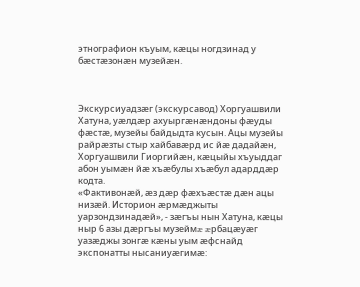этнографион къуым, кæцы ногдзинад у бæстæзонæн музейæн.



Экскурсиуадзæг (экскурсавод) Хоргуашвили Хатуна, уæлдæр ахуыргæнæндоны фæуды фæстæ, музейы байдыдта кусын. Ацы музейы райрæзты стыр хайбавæрд ис йæ дадайæн, Хоргуашвили Гиоргийæн, кæцыйы хъуыддаг абон уымæн йæ хъæбулы хъæбул адарддæр кодта.
«Фактивонæй, æз дæр фæхъæстæ дæн ацы низæй. Историон æрмæджыты уарзондзинадæй», - зæгъы нын Хатуна, кæцы ныр 6 азы дæргъы музеймæ æрбацæуæг уазæджы зонгæ кæны уым æфснайд экспонатты нысаниуæгимæ: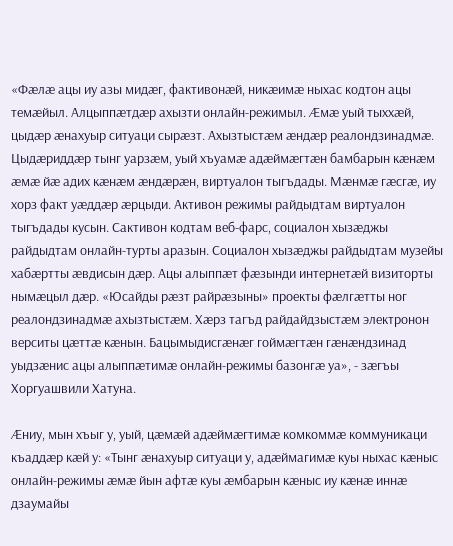«Фæлæ ацы иу азы мидæг, фактивонæй, никæимæ ныхас кодтон ацы темæйыл. Алцыппæтдæр ахызти онлайн-режимыл. Æмæ уый тыххæй, цыдæр æнахуыр ситуаци сырæзт. Ахызтыстæм æндæр реалондзинадмæ. Цыдæриддæр тынг уарзæм, уый хъуамæ адæймæгтæн бамбарын кæнæм æмæ йæ адих кæнæм æндæрæн, виртуалон тыгъдады. Мæнмæ гæсгæ, иу хорз факт уæддæр æрцыди. Активон режимы райдыдтам виртуалон тыгъдады кусын. Сактивон кодтам веб-фарс, социалон хызæджы райдыдтам онлайн-турты аразын. Социалон хызæджы райдыдтам музейы хабæртты æвдисын дæр. Ацы алыппæт фæзынди интернетæй визиторты нымæцыл дæр. «Юсайды рæзт райрæзыны» проекты фæлгæтты ног реалондзинадмæ ахызтыстæм. Хæрз тагъд райдайдзыстæм электронон верситы цæттæ кæнын. Бацымыдисгæнæг гоймæгтæн гæнæндзинад уыдзæнис ацы алыппæтимæ онлайн-режимы базонгæ уа», - зæгъы Хоргуашвили Хатуна.

Æниу, мын хъыг у, уый, цæмæй адæймæгтимæ комкоммæ коммуникаци къаддæр кæй у: «Тынг æнахуыр ситуаци у, адæймагимæ куы ныхас кæныс онлайн-режимы æмæ йын афтæ куы æмбарын кæныс иу кæнæ иннæ дзаумайы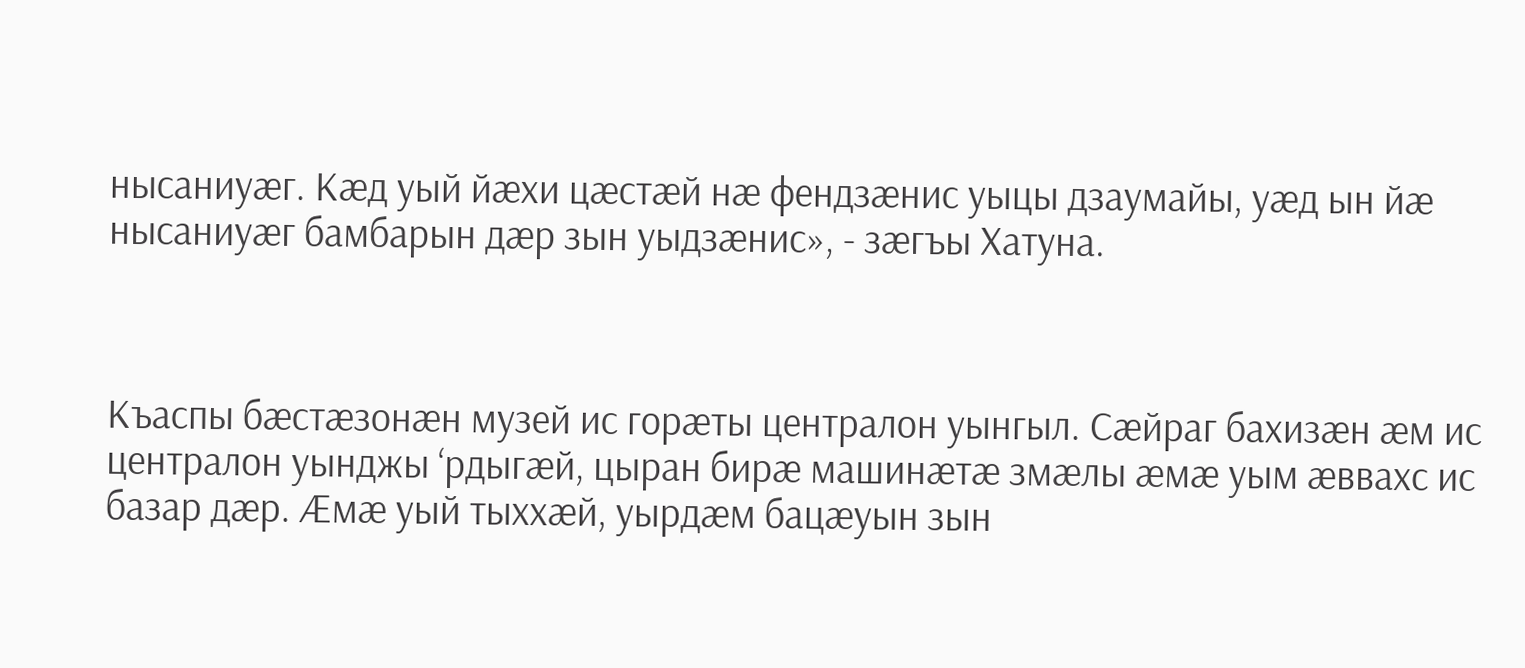нысаниуæг. Кæд уый йæхи цæстæй нæ фендзæнис уыцы дзаумайы, уæд ын йæ нысаниуæг бамбарын дæр зын уыдзæнис», - зæгъы Хатуна.



Къаспы бæстæзонæн музей ис горæты централон уынгыл. Сæйраг бахизæн æм ис централон уынджы ‘рдыгæй, цыран бирæ машинæтæ змæлы æмæ уым æввахс ис базар дæр. Æмæ уый тыххæй, уырдæм бацæуын зын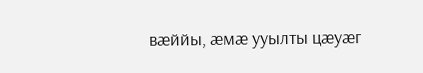вæййы, æмæ ууылты цæуæг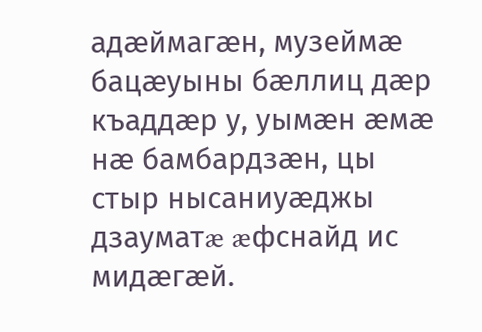адæймагæн, музеймæ бацæуыны бæллиц дæр къаддæр у, уымæн æмæ нæ бамбардзæн, цы стыр нысаниуæджы дзауматæ æфснайд ис мидæгæй.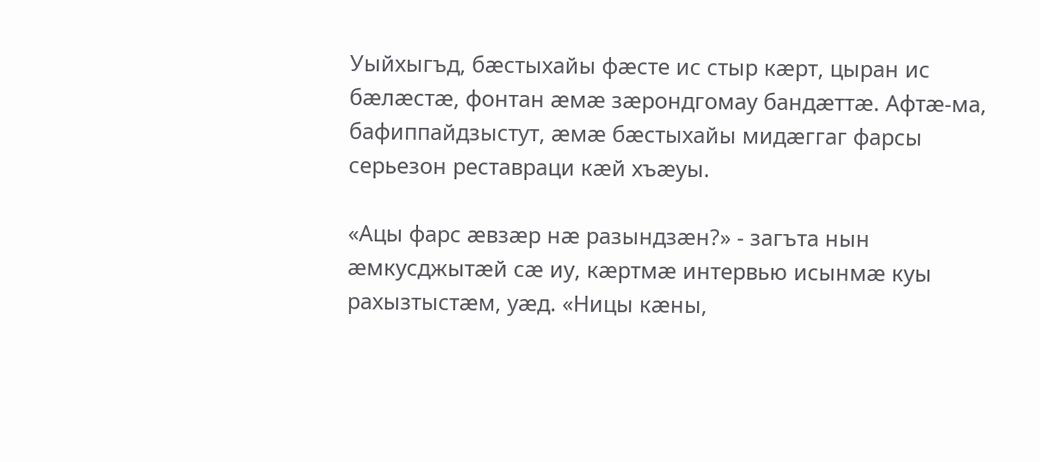Уыйхыгъд, бæстыхайы фæсте ис стыр кæрт, цыран ис бæлæстæ, фонтан æмæ зæрондгомау бандæттæ. Афтæ-ма, бафиппайдзыстут, æмæ бæстыхайы мидæггаг фарсы серьезон реставраци кæй хъæуы.

«Ацы фарс æвзæр нæ разындзæн?» - загъта нын æмкусджытæй сæ иу, кæртмæ интервью исынмæ куы рахызтыстæм, уæд. «Ницы кæны,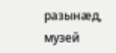разынæд, музей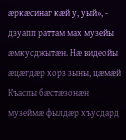æркæсинаг кæй у, уый», - дзуапп раттам мах музейы æмкусджытæн. Нæ видеойы æцæгдæр хорз зыны, цæмæй Къаспы бæстæзонæн музеймæ фылдæр хъусдард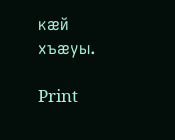кæй хъæуы.

Print